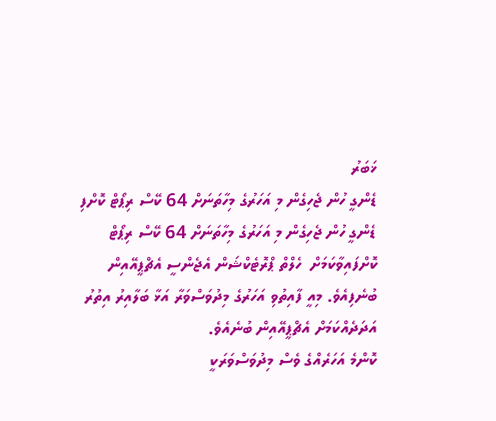ޚަބަރު
ޑެންގީ ހުން ޖެހިގެން މި އަހަރުގެ މިހާތަނަށް 64 ކޭސް ރިޕޯޓް ކޮށްފި
ޑެންގީ ހުން ޖެހިގެން މި އަހަރުގެ މިހާތަނަށް 64 ކޭސް ރިޕޯޓް ކޮށްފައިވާކަމަށް  ހެލްތް ޕްރޮޓެކްޝަން އެޖެންސީ އެޗްޕީއޭއިން ބުނެފިއެވެ. މިއީ ފާއިތުވި އަހަރުގެ މިދުވަސްވަރާ އަޅާ ބަލާއިރު އިތުރު އަދަދެއްކަމަށް އެޗްޕީއޭއިން ބުނެއެވެ.
ކޮންމެ އަހަރެއްގެ ވެސް މިދުވަސްވަރަކީ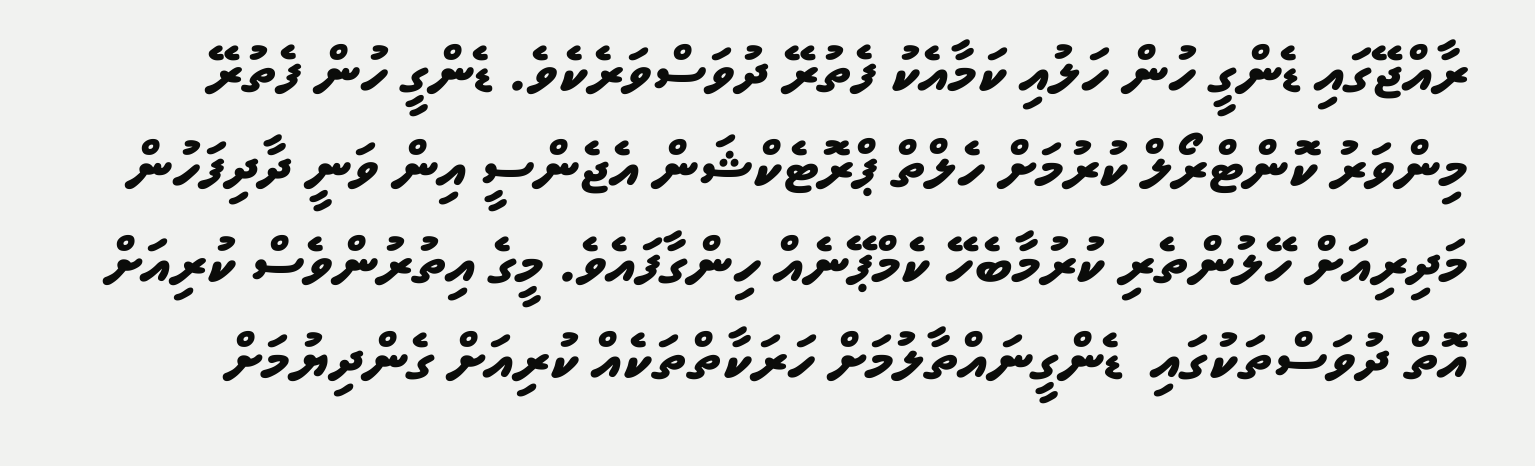ރާއްޖޭގައި ޑެންގީ ހުން ހަލުއި ކަމާއެކު ފެތުރޭ ދުވަސްވަރެކެވެ. ޑެންގީ ހުން ފެތުރޭ މިންވަރު ކޮންޓްރޯލް ކުރުމަށް ހެލްތް ޕްރޮޓެކްޝަން އެޖެންސީ އިން ވަނީ ދާދިފަހުން މަދިރިއަށް ހޭލުންތެރި ކުރުމާބެހޭ ކެމްޕޭނެއް ހިންގާފައެވެ. މީގެ އިތުރުންވެސް ކުރިއަށް އޮތް ދުވަސްތަކުގައި  ޑެންގީނައްތާލުމަށް ހަރަކާތްތަކެއް ކުރިއަށް ގެންދިޔުމަށް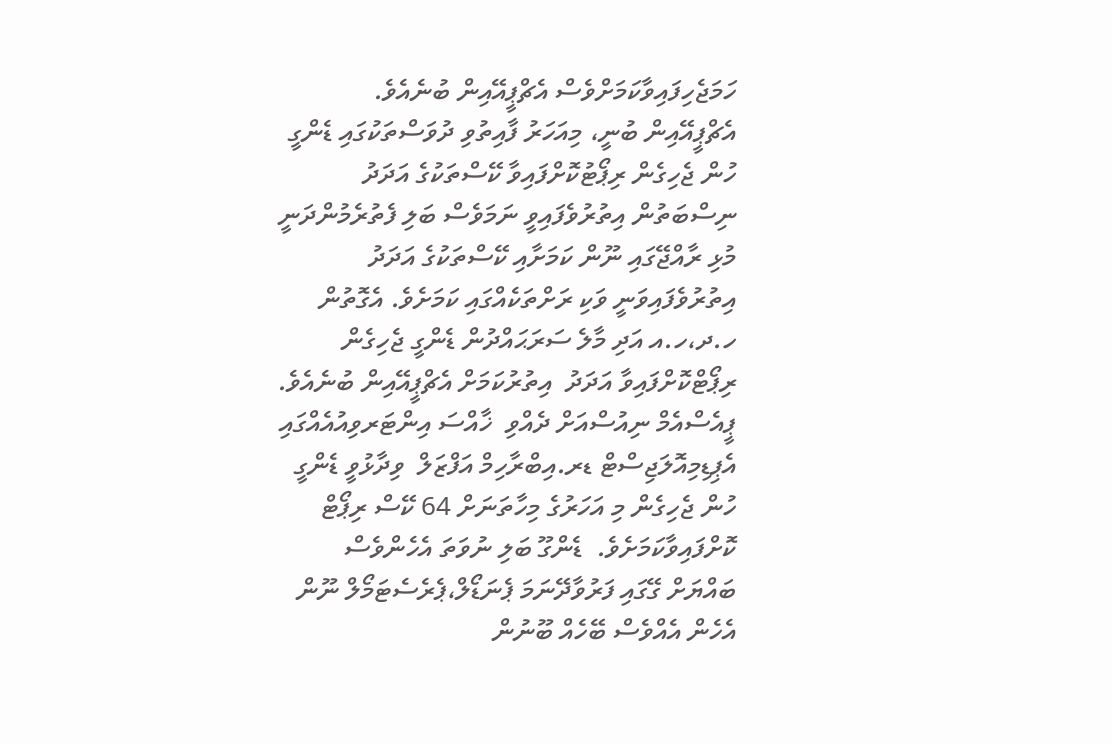ހަމަޖެހިފައިވާކަމަށްވެސް އެޗްޕީއޭއިން ބުނެއެވެ.
އެޗްޕީއޭއިން ބުނީ، މިއަހަރު ފާއިތުވި ދުވަސްތަކުގައި ޑެންގީ ހުން ޖެހިގެން ރިޕޯޓުކޮށްފައިވާ ކޭސްތަކުގެ އަދަދު ނިސްބަތުން އިތުރުވެފައިވީ ނަމަވެސް ބަލި ފެތުރެމުންދަނީ މުޅި ރާއްޖޭގައި ނޫން ކަމަށާއި ކޭސްތަކުގެ އަދަދު އިތުރުވެފައިވަނީ ވަކި ރަށްތަކެއްގައި ކަމަށެވެ. އެގޮތުން ހ.ދ،ހ.އ އަދި މާލެ ސަރަޙައްދުން ޑެންގީ ޖެހިގެން ރިޕޯޓްކޮށްފައިވާ އަދަދު  އިތުރުކަމަށް އެޗްޕީއޭއިން ބުނެއެވެ.
ޕީއެސްއެމް ނިއުސްއަށް ދެއްވި  ޚާއްސަ އިންޓަރވިއުއެއްގައި އެޕިޑިމިއޮލަޖިސްޓް ޑރ.އިބްރާހިމް އަފްޒަލް  ވިދާޅުވީ ޑެންގީ ހުން ޖެހިގެން މި އަހަރުގެ މިހާތަނަށް 64 ކޭސް ރިޕޯޓް ކޮށްފައިވާކަމަށެވެ.  ޑެންގޫ ބަލި ނުވަތަ އެހެންވެސް ބައްޔަށް ގޭގައި ފަރުވާދޭނަމަ ޕެނަޑޯލް،ޕެރެސެޓަމޯލް ނޫން އެހެން އެއްވެސް ބޭހެއް ބޫނުން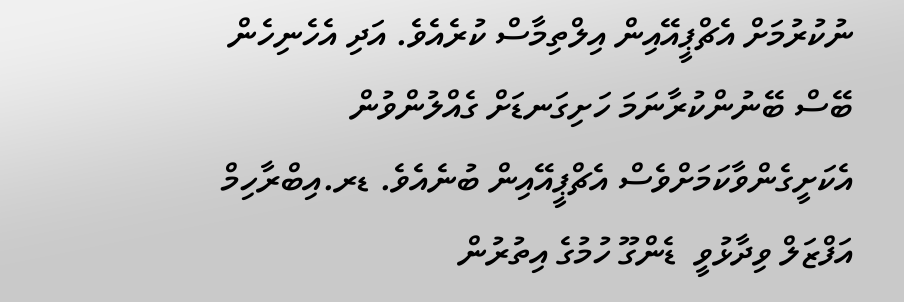ނުކުރުމަށް އެޗްޕީއޭއިން އިލްތިމާސް ކުރެއެވެ. އަދި އެހެނިހެން ބޭސް ބޭނުންކުރާނަމަ ހަށިގަނޑަށް ގެއްލުންވުން އެކަށީގެންވާކަމަށްވެސް އެޗްޕީއޭއިން ބުނެއެވެ. ޑރ.އިބްރާހިމް އަފްޒަލް ވިދާޅުވީ  ޑެންގޫ ހުމުގެ އިތުރުން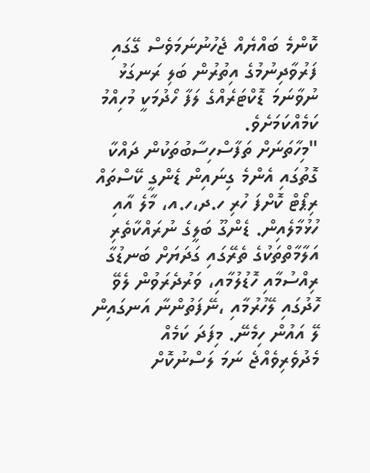ކޮންމެ ބައްޔެއް ޖެހުނުނަމަވެސް ގޭގައި ފަރުވާދިނުމުގެ އިތުރުން ބަލި ރަނގަޅު ނުވާނަމަ ޑޮކްޓަރެއްގެ ލަފާ ހޯދުމަކީ މުހިއްމު ކަމެއްކަމަށެވެ.
"މިހާތަނަށް ތަފާސްހިސާބުތަކުން ދައްކާ ގޮތުގައި އެންމެ ގިނައިން ޑެންގީ ކޭސްތައް ރިޕޯޓް ކޮށްފަ ހުރި ހ.ދ،ހ.އ، މާލެ އާއި ހުޅުމާލެއިން. ޑެންގޫ ބަލީގެ ނުރައްކާތެރި އަލާމާތްތަކުގެ ތެރޭގައި ގަދަޔަށް ބަނޑުގާ ރިއްސުމާއި ހޮޑުލުމާއި، ވަރުދެރަވުން ލެވޭ ހޮދުގައި ލޭހުރުމާއި ،ނޭފަތުންނާ އަނގައިން ލޭ އައުން ހިމެނޭ. މިފަދަ ކަމެއް މެދުވެރިވެއްޖެ ނަމަ ލަސްނުކޮށް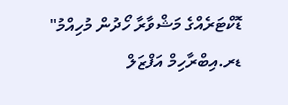ޑޮކްޓަރެއްގެ މަޝްވާރާ ހޯދުން މުހިއްމު" ޑރ.އިބްރާހިމް އަފްޒަލް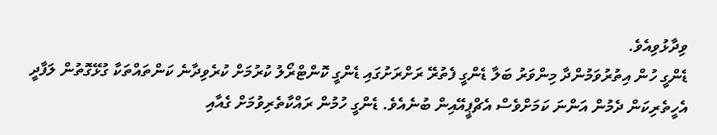ވިދާޅުވިއެވެ.
ޑެންގީ ހުން އިތުރުވަމުންދާ މިންވަރު ބަލާ ޑެންގީ ފެތުރޭ ރަށްރަށުގައި ޑެންގީ ކޮންޓްރޯލު ކުރުމަށް ކުރެވިދާނެ ކަންތައްތަކާ ގުޅޭގޮތުން ލަފާދީ އެހީތެރިކަން ދެމުން އަންނަ ކަމަށްވެސް އެޗްޕީއޭއިން ބުނެއެވެ. ޑެންގީ ހުމުން ރައްކާތެރިވުމަށް ގެއާއި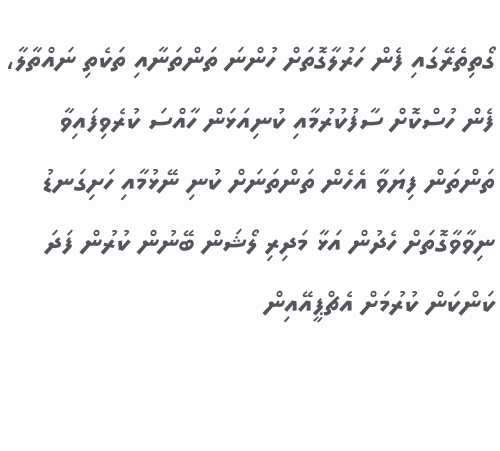ގޯތިތެރޭގައި ފެން ހަރުލާގޮތަށް ހުންނަ ތަންތަނާއި ތަކެތި ނައްތާލާ، ފެން ހުސްކޮށް ސާފުކުރުމާއި ކުނިއަޅަން ހާއްސަ ކުރެވިފައިވާ ތަންތަން ފިޔަވާ އެހެން ތަންތަނަށް ކުނި ނޭޅުމާއި ހަށިގަނޑު ނިވާވާގޮތަށް ހެދުން އަޅާ މަދިރި ލޯޝަން ބޭނުން ކުރުން ފަދަ ކަންކަން ކުރުމަށް އެޗްޕީއޭއިން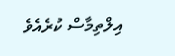އިލްތިމާސް ކުރެއެވެ